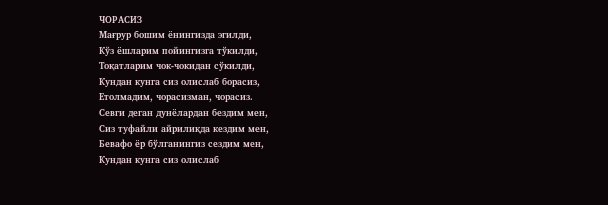ЧОРАСИЗ
Мағрур бошим ёнингизда эгилди,
Кўз ёшларим пойингизга тўкилди,
Тоқатларим чок-чокидан сўкилди,
Кундан кунга сиз олислаб борасиз,
Етолмадим, чорасизман, чорасиз.
Севги деган дунёлардан бездим мен,
Сиз туфайли айрилиқда кездим мен,
Бевафо ёр бўлганингиз сездим мен,
Кундан кунга сиз олислаб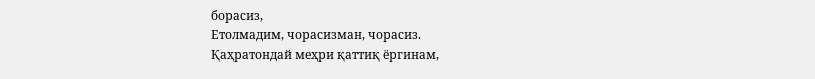борасиз,
Етолмадим, чорасизман, чорасиз.
Қаҳратондай меҳри қаттиқ ёргинам,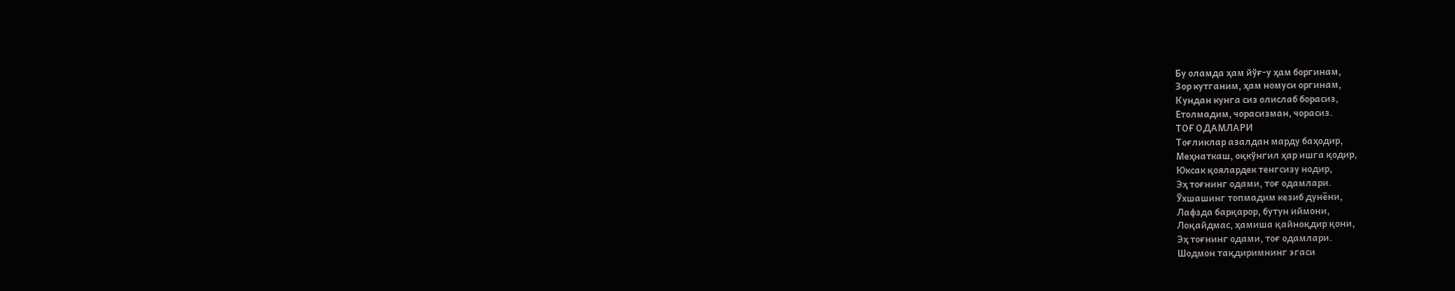Бу оламда ҳам йўғ-у ҳам боргинам,
Зор кутганим, ҳам номуси оргинам,
Кундан кунга сиз олислаб борасиз,
Етолмадим, чорасизман, чорасиз.
ТОҒ ОДАМЛАРИ
Тоғликлар азалдан марду баҳодир,
Меҳнаткаш, оқкўнгил ҳар ишга қодир,
Юксак қоялардек тенгсизу нодир,
Эҳ тоғнинг одами, тоғ одамлари.
Ўхшашинг топмадим кезиб дунёни,
Лафзда барқарор, бутун иймони,
Лоқайдмас, ҳамиша қайноқдир қони,
Эҳ тоғнинг одами, тоғ одамлари.
Шодмон тақдиримнинг эгаси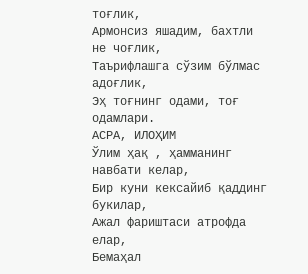тоғлик,
Армонсиз яшадим, бахтли не чоғлик,
Таърифлашга сўзим бўлмас адоғлик,
Эҳ тоғнинг одами, тоғ одамлари.
АСРА, ИЛОҲИМ
Ўлим ҳақ , ҳамманинг навбати келар,
Бир куни кексайиб қаддинг букилар,
Ажал фариштаси атрофда елар,
Бемаҳал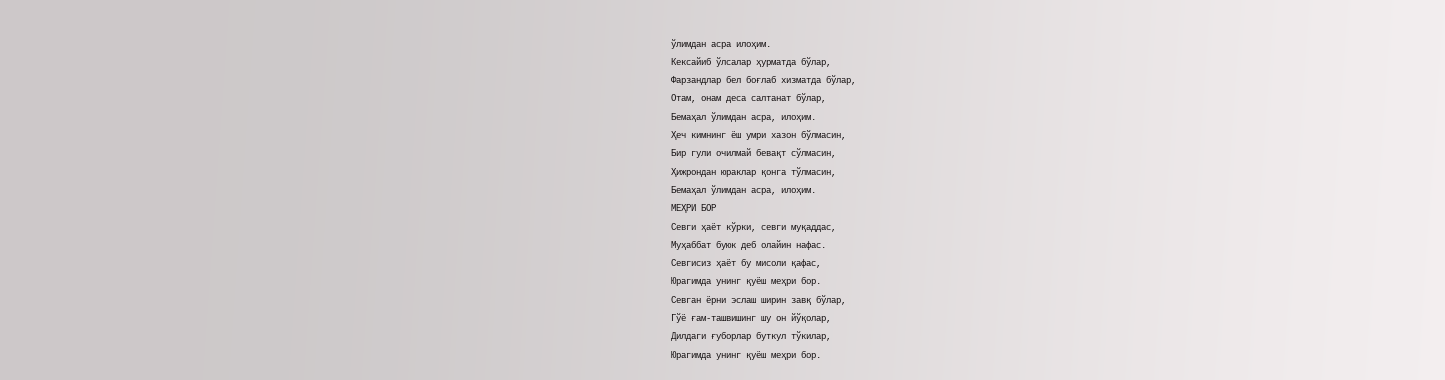ўлимдан асра илоҳим.
Кексайиб ўлсалар ҳурматда бўлар,
Фарзандлар бел боғлаб хизматда бўлар,
Отам, онам деса салтанат бўлар,
Бемаҳал ўлимдан асра, илоҳим.
Ҳеч кимнинг ёш умри хазон бўлмасин,
Бир гули очилмай бевақт сўлмасин,
Ҳижрондан юраклар қонга тўлмасин,
Бемаҳал ўлимдан асра, илоҳим.
МЕҲРИ БОР
Севги ҳаёт кўрки, севги муқаддас,
Муҳаббат буюк деб олайин нафас.
Севгисиз ҳаёт бу мисоли қафас,
Юрагимда унинг қуёш меҳри бор.
Севган ёрни эслаш ширин завқ бўлар,
Гўё ғам-ташвишинг шу он йўқолар,
Дилдаги ғуборлар буткул тўкилар,
Юрагимда унинг қуёш меҳри бор.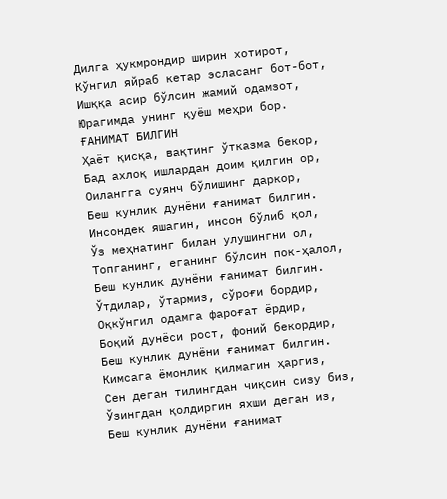Дилга ҳукмрондир ширин хотирот,
Кўнгил яйраб кетар эсласанг бот-бот,
Ишққа асир бўлсин жамий одамзот,
Юрагимда унинг қуёш меҳри бор.
ҒАНИМАТ БИЛГИН
Ҳаёт қисқа, вақтинг ўтказма бекор,
Бад ахлоқ ишлардан доим қилгин ор,
Оилангга суянч бўлишинг даркор,
Беш кунлик дунёни ғанимат билгин.
Инсондек яшагин, инсон бўлиб қол,
Ўз меҳнатинг билан улушингни ол,
Топганинг, еганинг бўлсин пок-ҳалол,
Беш кунлик дунёни ғанимат билгин.
Ўтдилар, ўтармиз, сўроғи бордир,
Оқкўнгил одамга фароғат ёрдир,
Боқий дунёси рост, фоний бекордир,
Беш кунлик дунёни ғанимат билгин.
Кимсага ёмонлик қилмагин ҳаргиз,
Сен деган тилингдан чиқсин сизу биз,
Ўзингдан қолдиргин яхши деган из,
Беш кунлик дунёни ғанимат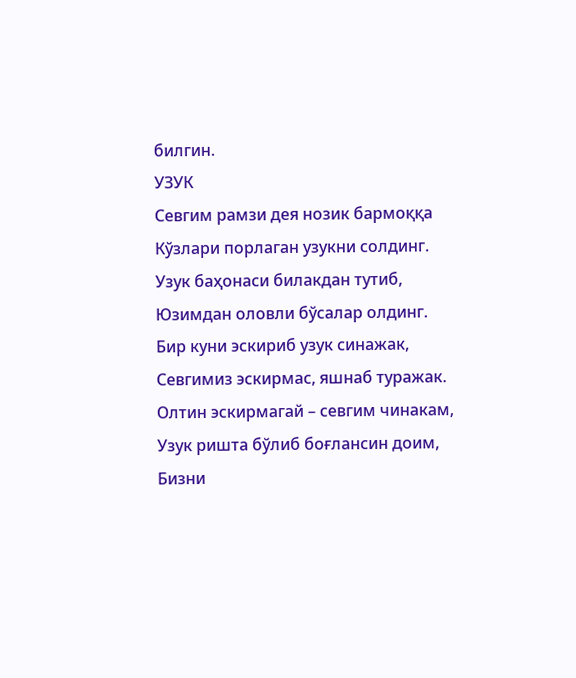билгин.
УЗУК
Севгим рамзи дея нозик бармоққа
Кўзлари порлаган узукни солдинг.
Узук баҳонаси билакдан тутиб,
Юзимдан оловли бўсалар олдинг.
Бир куни эскириб узук синажак,
Севгимиз эскирмас, яшнаб туражак.
Олтин эскирмагай – севгим чинакам,
Узук ришта бўлиб боғлансин доим,
Бизни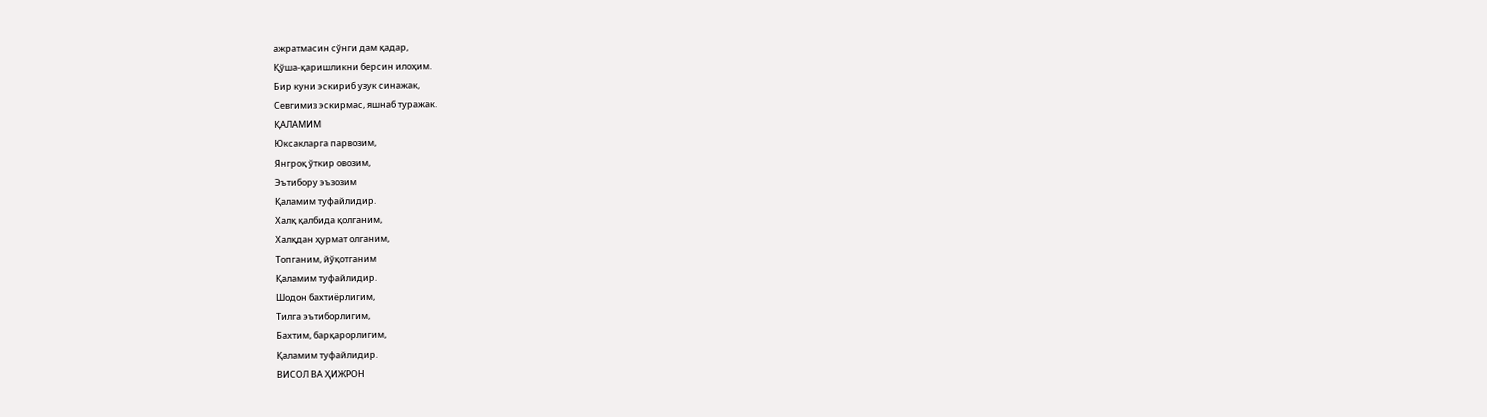ажратмасин сўнги дам қадар,
Қўша-қаришликни берсин илоҳим.
Бир куни эскириб узук синажак,
Севгимиз эскирмас, яшнаб туражак.
ҚАЛАМИМ
Юксакларга парвозим,
Янгроқ ўткир овозим,
Эътибору эъзозим
Қаламим туфайлидир.
Халқ қалбида қолганим,
Халқдан ҳурмат олганим,
Топганим, йўқотганим
Қаламим туфайлидир.
Шодон бахтиёрлигим,
Тилга эътиборлигим,
Бахтим, барқарорлигим,
Қаламим туфайлидир.
ВИСОЛ ВА ҲИЖРОН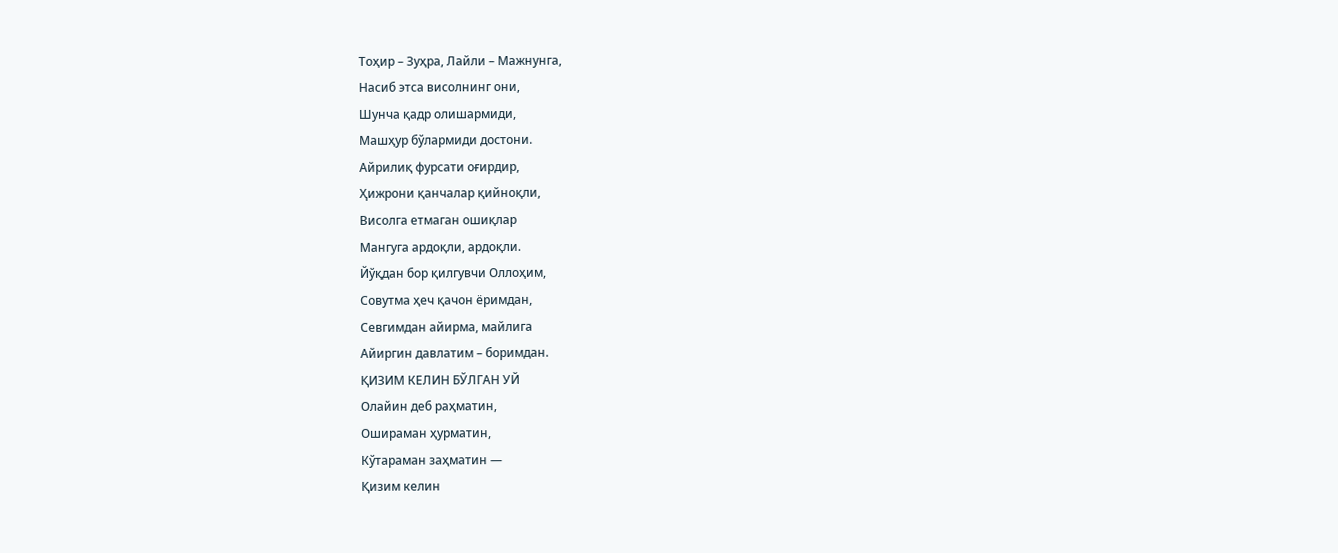Тоҳир – Зуҳра, Лайли – Мажнунга,
Насиб этса висолнинг они,
Шунча қадр олишармиди,
Машҳур бўлармиди достони.
Айрилиқ фурсати оғирдир,
Ҳижрони қанчалар қийноқли,
Висолга етмаган ошиқлар
Мангуга ардоқли, ардоқли.
Йўқдан бор қилгувчи Оллоҳим,
Совутма ҳеч қачон ёримдан,
Севгимдан айирма, майлига
Айиргин давлатим – боримдан.
ҚИЗИМ КЕЛИН БЎЛГАН УЙ
Олайин деб раҳматин,
Ошираман ҳурматин,
Кўтараман заҳматин —
Қизим келин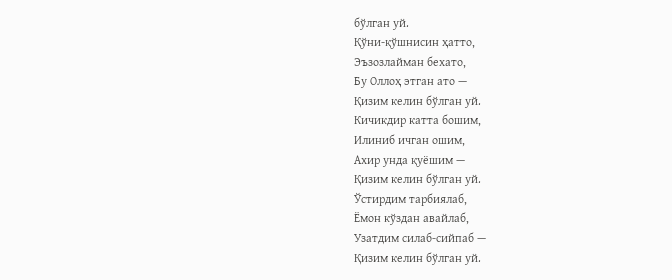бўлган уй.
Қўни-қўшнисин ҳатто,
Эъзозлайман бехато,
Бу Оллоҳ этган ато —
Қизим келин бўлган уй.
Кичикдир катта бошим,
Илиниб ичган ошим,
Ахир унда қуёшим —
Қизим келин бўлган уй.
Ўстирдим тарбиялаб,
Ёмон кўздан авайлаб,
Узатдим силаб-сийпаб —
Қизим келин бўлган уй.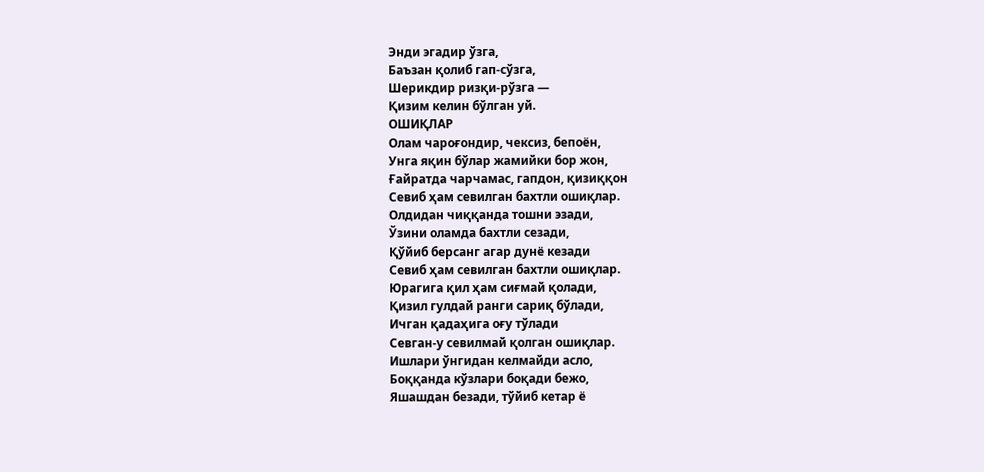Энди эгадир ўзга,
Баъзан қолиб гап-сўзга,
Шерикдир ризқи-рўзга —
Қизим келин бўлган уй.
ОШИҚЛАР
Олам чароғондир, чексиз, бепоён,
Унга яқин бўлар жамийки бор жон,
Ғайратда чарчамас, гапдон, қизиққон
Севиб ҳам севилган бахтли ошиқлар.
Олдидан чиққанда тошни эзади,
Ўзини оламда бахтли сезади,
Қўйиб берсанг агар дунё кезади
Севиб ҳам севилган бахтли ошиқлар.
Юрагига қил ҳам сиғмай қолади,
Қизил гулдай ранги сариқ бўлади,
Ичган қадаҳига оғу тўлади
Севган-у севилмай қолган ошиқлар.
Ишлари ўнгидан келмайди асло,
Боққанда кўзлари боқади бежо,
Яшашдан безади, тўйиб кетар ё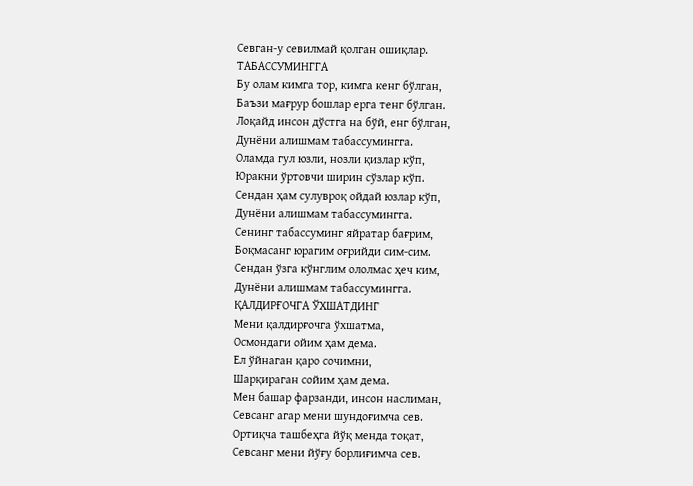Севган-у севилмай қолган ошиқлар.
ТАБАССУМИНГГА
Бу олам кимга тор, кимга кенг бўлган,
Баъзи мағрур бошлар ерга тенг бўлган.
Лоқайд инсон дўстга на бўй, енг бўлган,
Дунёни алишмам табассумингга.
Оламда гул юзли, нозли қизлар кўп,
Юракни ўртовчи ширин сўзлар кўп.
Сендан ҳам сулувроқ ойдай юзлар кўп,
Дунёни алишмам табассумингга.
Сенинг табассуминг яйратар бағрим,
Боқмасанг юрагим оғрийди сим-сим.
Сендан ўзга кўнглим ололмас ҳеч ким,
Дунёни алишмам табассумингга.
ҚАЛДИРҒОЧГА ЎХШАТДИНГ
Мени қалдирғочга ўхшатма,
Осмондаги ойим ҳам дема.
Ел ўйнаган қаро сочимни,
Шарқираган сойим ҳам дема.
Мен башар фарзанди, инсон наслиман,
Севсанг агар мени шундоғимча сев.
Ортиқча ташбеҳга йўқ менда тоқат,
Севсанг мени йўғу борлиғимча сев.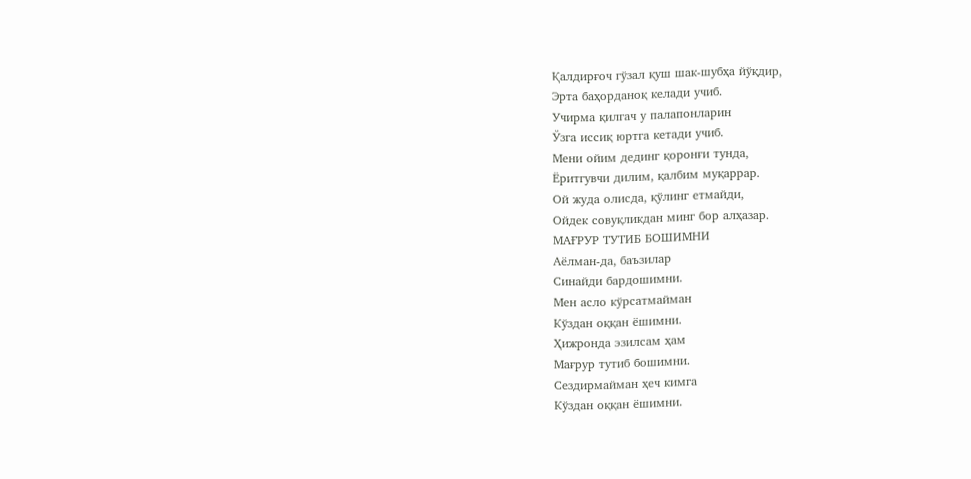Қалдирғоч гўзал қуш шак-шубҳа йўқдир,
Эрта баҳорданоқ келади учиб.
Учирма қилгач у пaлапонларин
Ўзга иссиқ юртга кетади учиб.
Мени ойим дединг қоронғи тунда,
Ёритгувчи дилим, қалбим муқаррар.
Ой жуда олисда, қўлинг етмайди,
Ойдек совуқликдан минг бор алҳазар.
МАҒРУР ТУТИБ БОШИМНИ
Аёлман-да, баъзилар
Синайди бардошимни.
Мен асло кўрсатмайман
Кўздан оққан ёшимни.
Ҳижронда эзилсам ҳам
Мағрур тутиб бошимни.
Сездирмайман ҳеч кимга
Кўздан оққан ёшимни.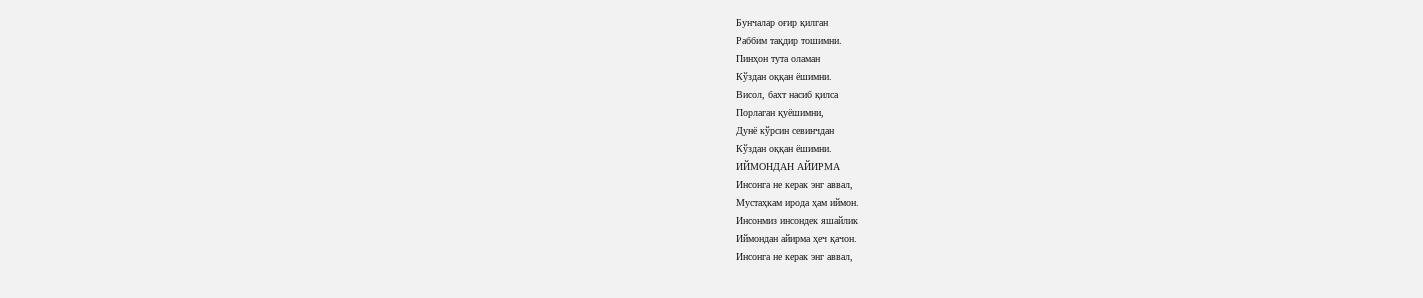Бунчалар оғир қилган
Раббим тақдир тошимни.
Пинҳон тута оламан
Кўздан оққан ёшимни.
Висол, бахт насиб қилса
Порлаган қуёшимни,
Дунё кўрсин севинчдан
Кўздан оққан ёшимни.
ИЙМОНДАН АЙИРМА
Инсонга не керак энг аввал,
Мустаҳкам ирода ҳам иймон.
Инсонмиз инсондек яшайлик
Иймондан айирма ҳеч қачон.
Инсонга не керак энг аввал,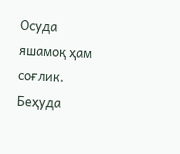Осуда яшамоқ ҳам соғлик.
Беҳуда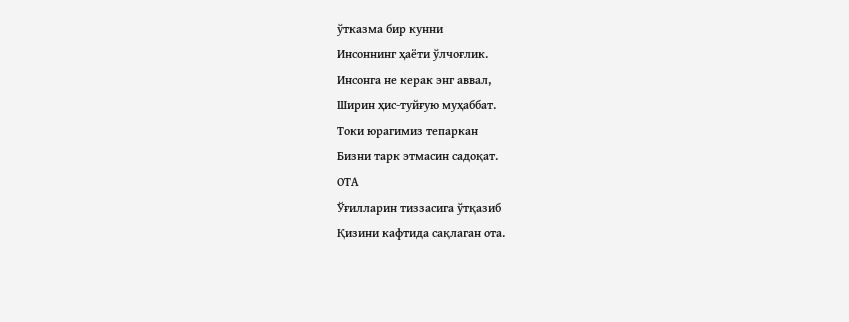ўтказма бир кунни
Инсоннинг ҳаёти ўлчоғлик.
Инсонга не керак энг аввал,
Ширин ҳис-туйғую муҳаббат.
Токи юрагимиз тепаркан
Бизни тарк этмасин садоқат.
ОТА
Ўғилларин тиззасига ўтқазиб
Қизини кафтида сақлаган ота.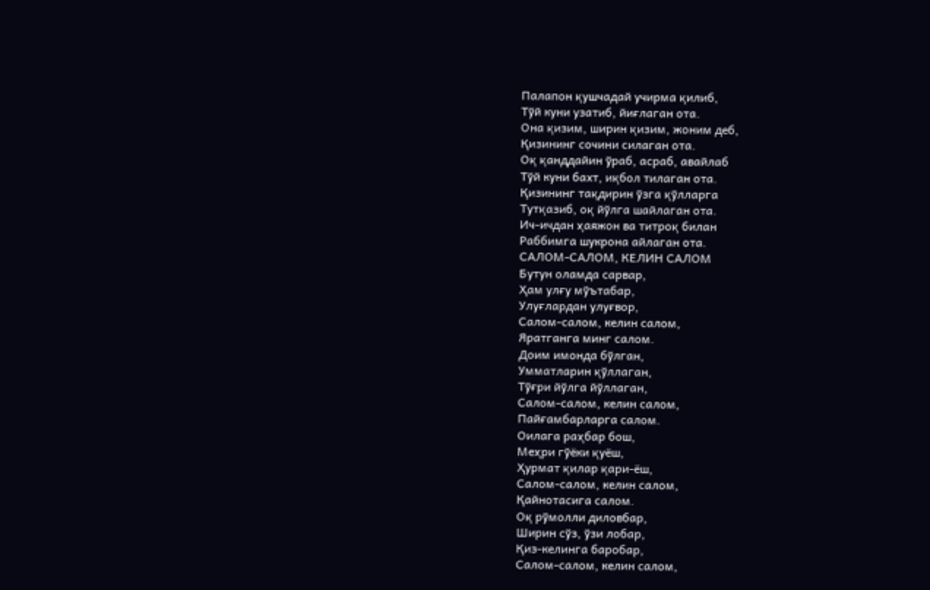Палапон қушчадай учирма қилиб,
Тўй куни узатиб, йиғлаган ота.
Она қизим, ширин қизим, жоним деб,
Қизининг сочини силаган ота.
Оқ қанддайин ўраб, асраб, авайлаб
Тўй куни бахт, иқбол тилаган ота.
Қизининг тақдирин ўзга қўлларга
Тутқазиб, оқ йўлга шайлаган ота.
Ич-ичдан ҳаяжон ва титроқ билан
Раббимга шукрона айлаган ота.
САЛОМ-САЛОМ, КЕЛИН САЛОМ
Бутун оламда сарвар,
Ҳам улғу мўътабар,
Улуғлардан улуғвор,
Салом-салом, келин салом,
Яратганга минг салом.
Доим имонда бўлган,
Умматларин қўллаган,
Тўғри йўлга йўллаган,
Салом-салом, келин салом,
Пайғамбарларга салом.
Оилага раҳбар бош,
Меҳри гўёки қуёш,
Ҳурмат қилар қари-ёш,
Салом-салом, келин салом,
Қайнотасига салом.
Оқ рўмолли диловбар,
Ширин сўз, ўзи лобар,
Қиз-келинга баробар,
Салом-салом, келин салом,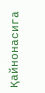Қайнонасига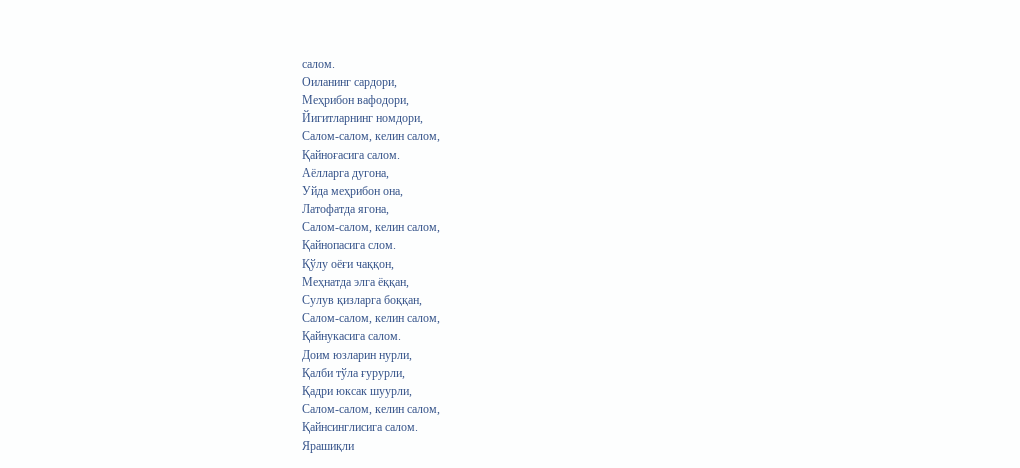салом.
Оиланинг сардори,
Меҳрибон вафодори,
Йигитларнинг номдори,
Салом-салом, келин салом,
Қайноғасига салом.
Аёлларга дугона,
Уйда меҳрибон она,
Латофатда ягона,
Салом-салом, келин салом,
Қайнопасига слом.
Қўлу оёғи чаққон,
Меҳнатда элга ёққан,
Сулув қизларга боққан,
Салом-салом, келин салом,
Қайнукасига салом.
Доим юзларин нурли,
Қалби тўла ғурурли,
Қадри юксак шуурли,
Салом-салом, келин салом,
Қайнсинглисига салом.
Ярашиқли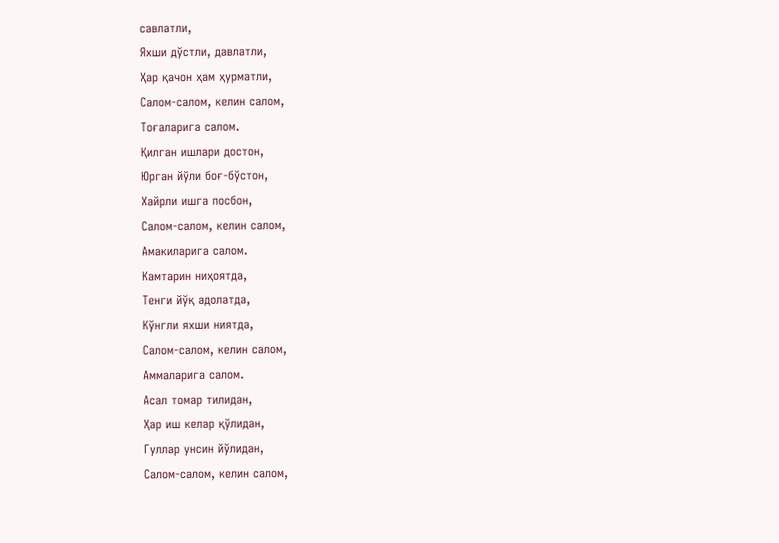савлатли,
Яхши дўстли, давлатли,
Ҳар қачон ҳам ҳурматли,
Салом-салом, келин салом,
Тоғаларига салом.
Қилган ишлари достон,
Юрган йўли боғ-бўстон,
Хайрли ишга посбон,
Салом-салом, келин салом,
Амакиларига салом.
Камтарин ниҳоятда,
Тенги йўқ адолатда,
Кўнгли яхши ниятда,
Салом-салом, келин салом,
Аммаларига салом.
Асал томар тилидан,
Ҳар иш келар қўлидан,
Гуллар унсин йўлидан,
Салом-салом, келин салом,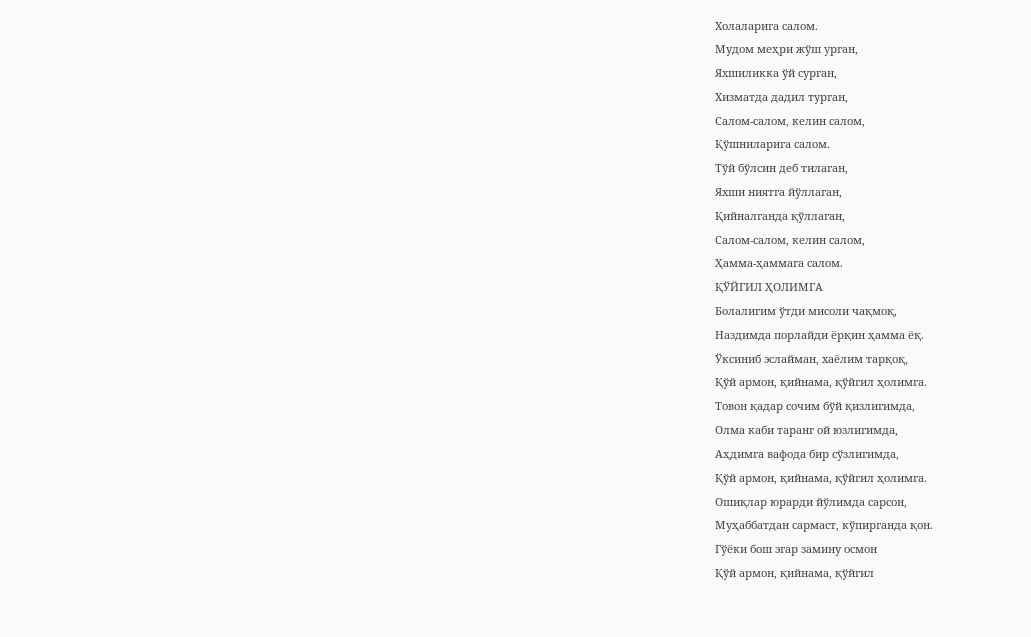Холаларига салом.
Мудом меҳри жўш урган,
Яхшиликка ўй сурган,
Хизматда дадил турган,
Салом-салом, келин салом,
Қўшниларига салом.
Тўй бўлсин деб тилаган,
Яхши ниятга йўллаган,
Қийналганда қўллаган,
Салом-салом, келин салом,
Ҳамма-ҳаммага салом.
ҚЎЙГИЛ ҲОЛИМГА
Болалигим ўтди мисоли чақмоқ,
Наздимда порлайди ёрқин ҳамма ёқ.
Ўксиниб эслайман, хаёлим тарқоқ,
Қўй армон, қийнама, қўйгил ҳолимга.
Товон қадар сочим бўй қизлигимда,
Олма каби таранг ой юзлигимда,
Аҳдимга вафода бир сўзлигимда,
Қўй армон, қийнама, қўйгил ҳолимга.
Ошиқлар юрарди йўлимда сарсон,
Муҳаббатдан сармаст, кўпирганда қон.
Гўёки бош эгар замину осмон
Қўй армон, қийнама, қўйгил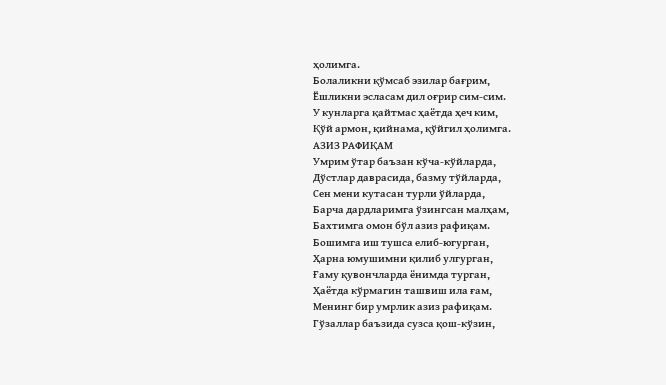ҳолимга.
Болаликни қўмсаб эзилар бағрим,
Ёшликни эсласам дил оғрир сим-сим.
У кунларга қайтмас ҳаётда ҳеч ким,
Қўй армон, қийнама, қўйгил ҳолимга.
АЗИЗ РАФИҚАМ
Умрим ўтар баъзан кўча-кўйларда,
Дўстлар даврасида, базму тўйларда,
Сен мени кутасан турли ўйларда,
Барча дардларимга ўзингсан малҳам,
Бахтимга омон бўл азиз рафиқам.
Бошимга иш тушса елиб-югурган,
Ҳарна юмушимни қилиб улгурган,
Ғаму қувончларда ёнимда турган,
Ҳаётда кўрмагин ташвиш ила ғам,
Менинг бир умрлик азиз рафиқам.
Гўзаллар баъзида сузса қош-кўзин,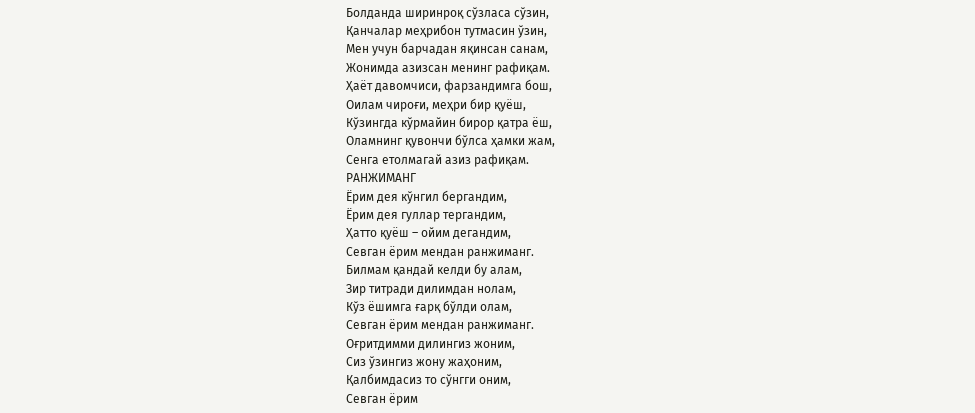Болданда ширинроқ сўзласа сўзин,
Қанчалар меҳрибон тутмасин ўзин,
Мен учун барчадан яқинсан санам,
Жонимда азизсан менинг рафиқам.
Ҳаёт давомчиси, фарзандимга бош,
Оилам чироғи, меҳри бир қуёш,
Кўзингда кўрмайин бирор қатра ёш,
Оламнинг қувончи бўлса ҳамки жам,
Сенга етолмагай азиз рафиқам.
РАНЖИМАНГ
Ёрим дея кўнгил бергандим,
Ёрим дея гуллар тергандим,
Ҳатто қуёш – ойим дегандим,
Севган ёрим мендан ранжиманг.
Билмам қандай келди бу алам,
Зир титради дилимдан нолам,
Кўз ёшимга ғарқ бўлди олам,
Севган ёрим мендан ранжиманг.
Оғритдимми дилингиз жоним,
Сиз ўзингиз жону жаҳоним,
Қалбимдасиз то сўнгги оним,
Севган ёрим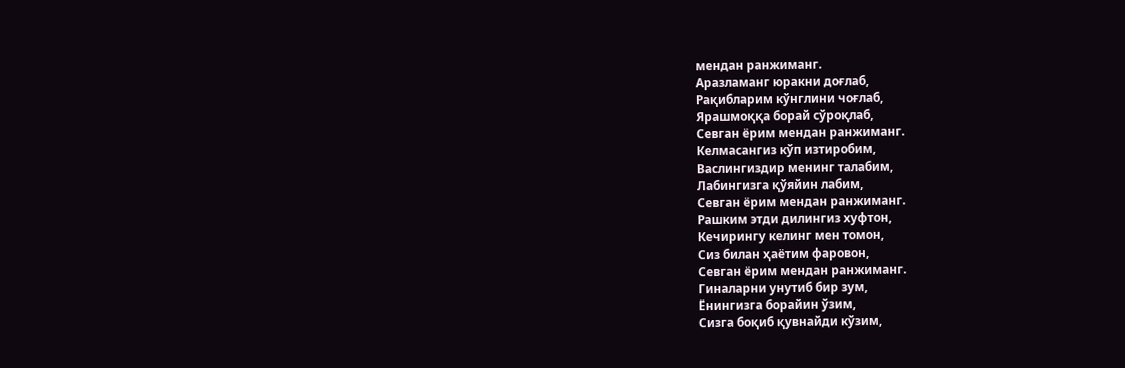мендан ранжиманг.
Аразламанг юракни доғлаб,
Рақибларим кўнглини чоғлаб,
Ярашмоққа борай сўроқлаб,
Севган ёрим мендан ранжиманг.
Келмасангиз кўп изтиробим,
Васлингиздир менинг талабим,
Лабингизга қўяйин лабим,
Севган ёрим мендан ранжиманг.
Рашким этди дилингиз хуфтон,
Кечирингу келинг мен томон,
Сиз билан ҳаётим фаровон,
Севган ёрим мендан ранжиманг.
Гиналарни унутиб бир зум,
Ёнингизга борайин ўзим,
Сизга боқиб қувнайди кўзим,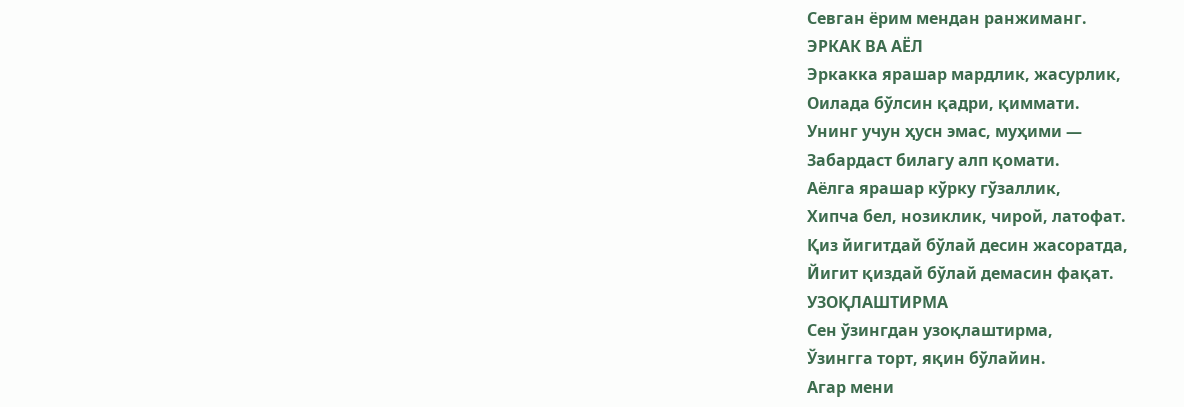Севган ёрим мендан ранжиманг.
ЭРКАК ВА АЁЛ
Эркакка ярашар мардлик, жасурлик,
Оилада бўлсин қадри, қиммати.
Унинг учун ҳусн эмас, муҳими —
Забардаст билагу алп қомати.
Аёлга ярашар кўрку гўзаллик,
Хипча бел, нозиклик, чирой, латофат.
Қиз йигитдай бўлай десин жасоратда,
Йигит қиздай бўлай демасин фақат.
УЗОҚЛАШТИРМА
Сен ўзингдан узоқлаштирма,
Ўзингга торт, яқин бўлайин.
Агар мени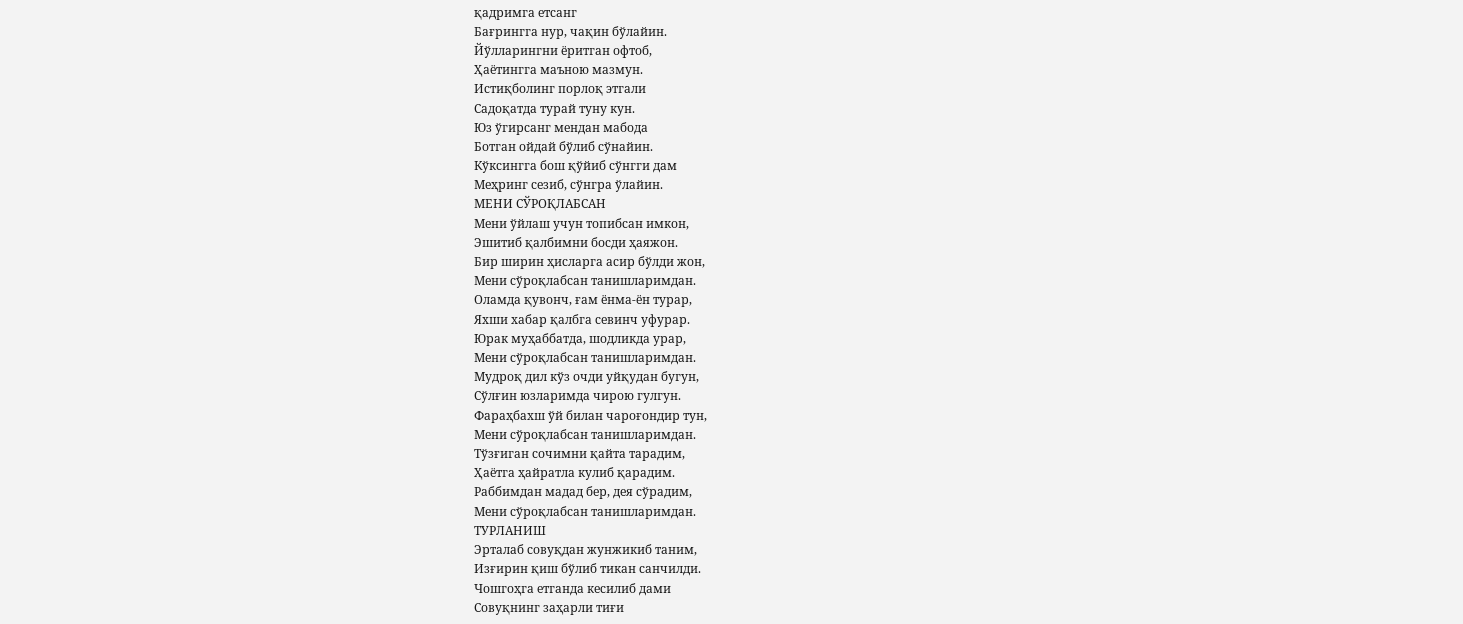қадримга етсанг
Бағрингга нур, чақин бўлайин.
Йўлларингни ёритган офтоб,
Ҳаётингга маъною мазмун.
Истиқболинг порлоқ этгали
Садоқатда турай туну кун.
Юз ўгирсанг мендан мабода
Ботган ойдай бўлиб сўнайин.
Кўксингга бош қўйиб сўнгги дам
Меҳринг сезиб, сўнгра ўлайин.
МЕНИ СЎРОҚЛАБСАН
Мени ўйлаш учун топибсан имкон,
Эшитиб қалбимни босди ҳаяжон.
Бир ширин ҳисларга асир бўлди жон,
Мени сўроқлабсан танишларимдан.
Оламда қувонч, ғам ёнма-ён турар,
Яхши хабар қалбга севинч уфурар.
Юрак муҳаббатда, шодликда урар,
Мени сўроқлабсан танишларимдан.
Мудроқ дил кўз очди уйқудан бугун,
Сўлғин юзларимда чирою гулгун.
Фараҳбахш ўй билан чароғондир тун,
Мени сўроқлабсан танишларимдан.
Тўзғиган сочимни қайта тарадим,
Ҳаётга ҳайратла кулиб қарадим.
Раббимдан мадад бер, дея сўрадим,
Мени сўроқлабсан танишларимдан.
ТУРЛАНИШ
Эрталаб совуқдан жунжикиб таним,
Изғирин қиш бўлиб тикан санчилди.
Чошгоҳга етганда кесилиб дами
Совуқнинг заҳарли тиғи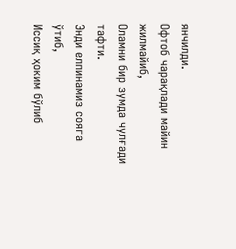янчилди.
Офтоб чарақлади майин жилмайиб,
Оламни бир зумда чулғади тафти.
Энди елпинамиз сояга ўтиб,
Иссиқ ҳоким бўлиб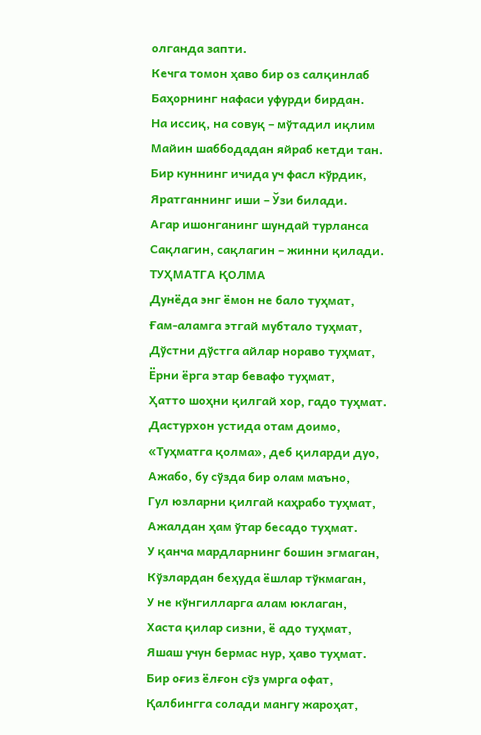олганда запти.
Кечга томон ҳаво бир оз салқинлаб
Баҳорнинг нафаси уфурди бирдан.
На иссиқ, на совуқ – мўтадил иқлим
Майин шаббодадан яйраб кетди тан.
Бир куннинг ичида уч фасл кўрдик,
Яратганнинг иши – Ўзи билади.
Агар ишонганинг шундай турланса
Сақлагин, сақлагин – жинни қилади.
ТУҲМАТГА ҚОЛМА
Дунёда энг ёмон не бало туҳмат,
Ғам-аламга этгай мубтало туҳмат,
Дўстни дўстга айлар нораво туҳмат,
Ёрни ёрга этар бевафо туҳмат,
Ҳатто шоҳни қилгай хор, гадо туҳмат.
Дастурхон устида отам доимо,
«Туҳматга қолма», деб қиларди дуо,
Ажабо, бу сўзда бир олам маъно,
Гул юзларни қилгай каҳрабо туҳмат,
Ажалдан ҳам ўтар бесадо туҳмат.
У қанча мардларнинг бошин эгмаган,
Кўзлардан беҳуда ёшлар тўкмаган,
У не кўнгилларга алам юклаган,
Хаста қилар сизни, ё адо туҳмат,
Яшаш учун бермас нур, ҳаво туҳмат.
Бир оғиз ёлғон сўз умрга офат,
Қалбингга солади мангу жароҳат,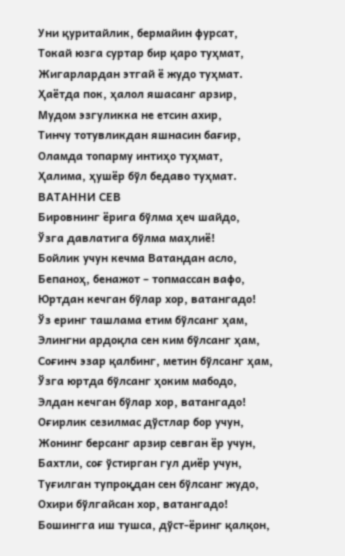Уни қуритайлик, бермайин фурсат,
Токай юзга суртар бир қаро туҳмат,
Жигарлардан этгай ё жудо туҳмат.
Ҳаётда пок, ҳалол яшасанг арзир,
Мудом эзгуликка не етсин ахир,
Тинчу тотувликдан яшнасин бағир,
Оламда топарму интиҳо туҳмат,
Ҳалима, ҳушёр бўл бедаво туҳмат.
ВАТАННИ СЕВ
Бировнинг ёрига бўлма ҳеч шайдо,
Ўзга давлатига бўлма маҳлиё!
Бойлик учун кечма Ватандан асло,
Бепаноҳ, бенажот – топмассан вафо,
Юртдан кечган бўлар хор, ватангадо!
Ўз еринг ташлама етим бўлсанг ҳам,
Элингни ардоқла сен ким бўлсанг ҳам,
Соғинч эзар қалбинг, метин бўлсанг ҳам,
Ўзга юртда бўлсанг ҳоким мабодо,
Элдан кечган бўлар хор, ватангадо!
Оғирлик сезилмас дўстлар бор учун,
Жонинг берсанг арзир севган ёр учун,
Бахтли, соғ ўстирган гул диёр учун,
Туғилган тупроқдан сен бўлсанг жудо,
Охири бўлгайсан хор, ватангадо!
Бошингга иш тушса, дўст-ёринг қалқон,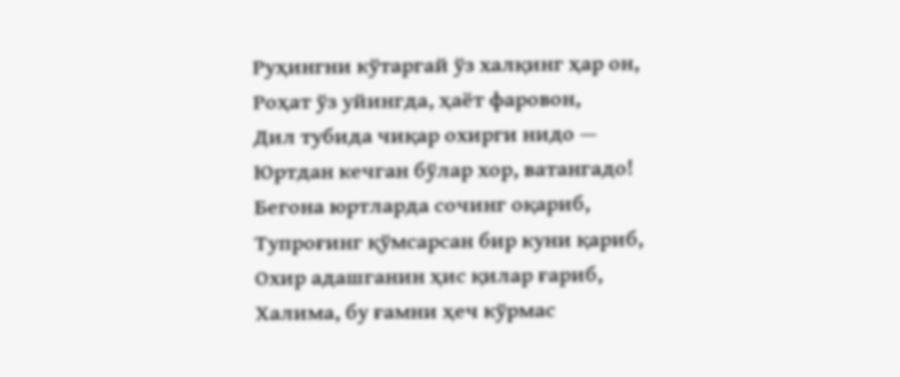Руҳингни кўтаргай ўз халқинг ҳар он,
Роҳат ўз уйингда, ҳаёт фаровон,
Дил тубида чиқар охирги нидо —
Юртдан кечган бўлар хор, ватангадо!
Бегона юртларда сочинг оқариб,
Тупроғинг қўмсарсан бир куни қариб,
Охир адашганин ҳис қилар ғариб,
Халима, бу ғамни ҳеч кўрмас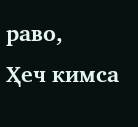раво,
Ҳеч кимса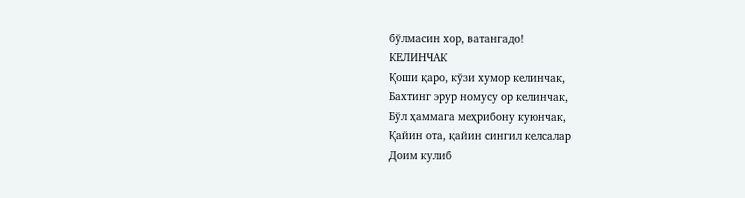бўлмасин хор, ватангадо!
КЕЛИНЧАК
Қоши қаро, кўзи хумор келинчак,
Бахтинг эрур номусу ор келинчак,
Бўл ҳаммага меҳрибону куюнчак,
Қайин ота, қайин сингил келсалар
Доим кулиб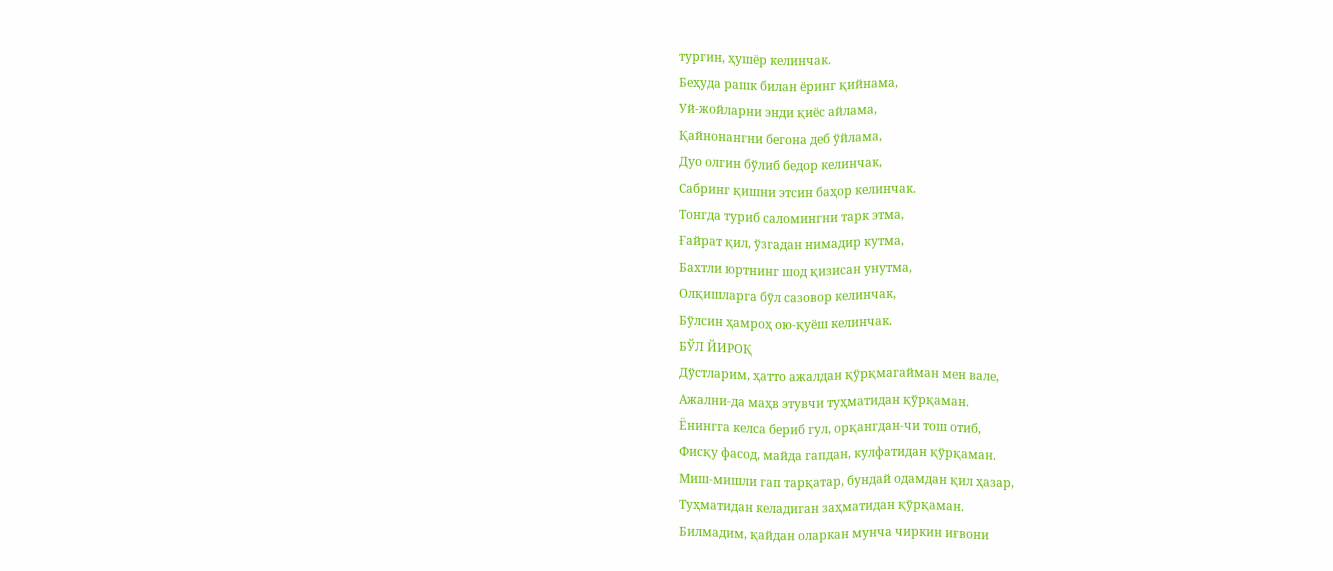тургин, ҳушёр келинчак.
Беҳуда рашк билан ёринг қийнама,
Уй-жойларни энди қиёс айлама,
Қайнонангни бегона деб ўйлама,
Дуо олгин бўлиб бедор келинчак,
Сабринг қишни этсин баҳор келинчак.
Тонгда туриб саломингни тарк этма,
Ғайрат қил, ўзгадан нимадир кутма,
Бахтли юртнинг шод қизисан унутма,
Олқишларга бўл сазовор келинчак,
Бўлсин ҳамроҳ ою-қуёш келинчак.
БЎЛ ЙИРОҚ
Дўстларим, ҳатто ажалдан қўрқмагайман мен вале,
Ажални-да маҳв этувчи туҳматидан қўрқаман.
Ёнингга келса бериб гул, орқангдан-чи тош отиб,
Фисқу фасод, майда гапдан, кулфатидан қўрқаман.
Миш-мишли гап тарқатар, бундай одамдан қил ҳазар,
Туҳматидан келадиган заҳматидан қўрқаман.
Билмадим, қайдан оларкан мунча чиркин иғвони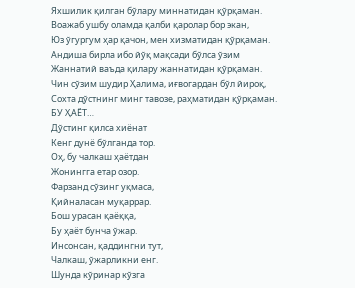Яхшилик қилган бўлару миннатидан қўрқаман.
Воажаб ушбу оламда қалби қаролар бор экан,
Юз ўгургум ҳар қачон, мен хизматидан қўрқаман.
Андиша бирла ибо йўқ мақсади бўлса ўзим
Жаннатий ваъда қилару жаннатидан қўрқаман.
Чин сўзим шудир Ҳалима, иғвогардан бўл йироқ,
Сохта дўстнинг минг тавозе, раҳматидан қўрқаман.
БУ ҲАЁТ…
Дўстинг қилса хиёнат
Кенг дунё бўлганда тор.
Оҳ, бу чалкаш ҳаётдан
Жонингга етар озор.
Фарзанд сўзинг уқмаса,
Қийналасан муқаррар.
Бош урасан қаёққа,
Бу ҳаёт бунча ўжар.
Инсонсан, қаддингни тут,
Чалкаш, ўжарликни енг.
Шунда кўринар кўзга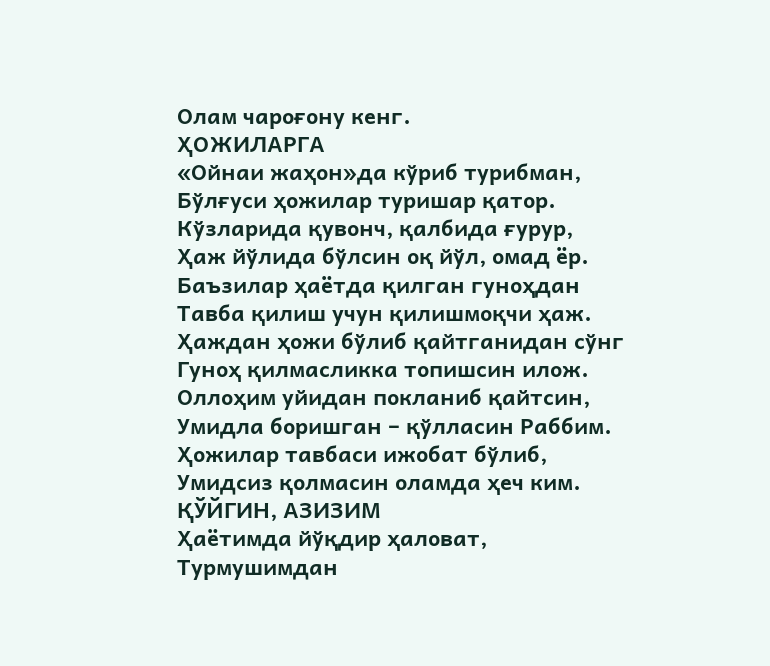Олам чароғону кенг.
ҲОЖИЛАРГА
«Ойнаи жаҳон»да кўриб турибман,
Бўлғуси ҳожилар туришар қатор.
Кўзларида қувонч, қалбида ғурур,
Ҳаж йўлида бўлсин оқ йўл, омад ёр.
Баъзилар ҳаётда қилган гуноҳдан
Тавба қилиш учун қилишмоқчи ҳаж.
Ҳаждан ҳожи бўлиб қайтганидан сўнг
Гуноҳ қилмасликка топишсин илож.
Оллоҳим уйидан покланиб қайтсин,
Умидла боришган – қўлласин Раббим.
Ҳожилар тавбаси ижобат бўлиб,
Умидсиз қолмасин оламда ҳеч ким.
ҚЎЙГИН, АЗИЗИМ
Ҳаётимда йўқдир ҳаловат,
Турмушимдан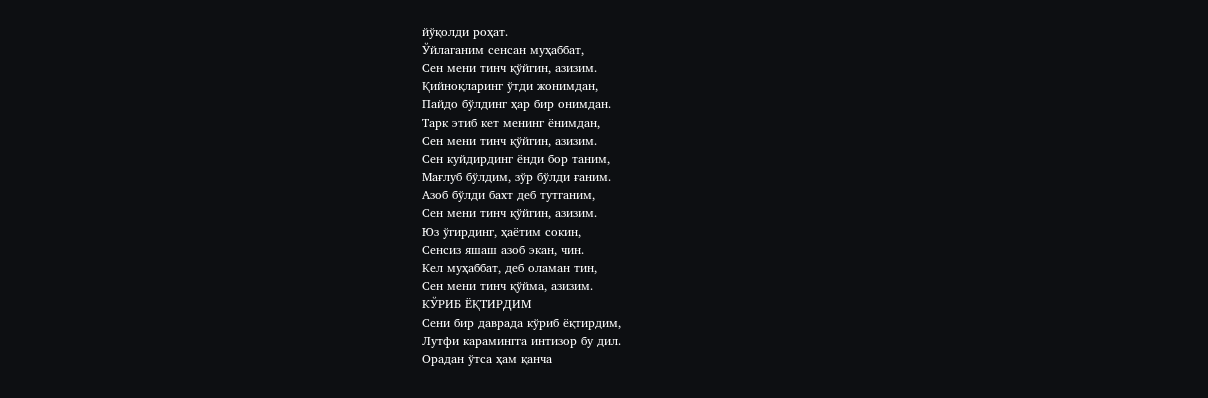йўқолди роҳат.
Ўйлаганим сенсан муҳаббат,
Сен мени тинч қўйгин, азизим.
Қийноқларинг ўтди жонимдан,
Пайдо бўлдинг ҳар бир онимдан.
Тарк этиб кет менинг ёнимдан,
Сен мени тинч қўйгин, азизим.
Сен куйдирдинг ёнди бор таним,
Мағлуб бўлдим, зўр бўлди ғаним.
Азоб бўлди бахт деб тутганим,
Сен мени тинч қўйгин, азизим.
Юз ўгирдинг, ҳаётим сокин,
Сенсиз яшаш азоб экан, чин.
Кел муҳаббат, деб оламан тин,
Сен мени тинч қўйма, азизим.
КЎРИБ ЁҚТИРДИМ
Сени бир даврада кўриб ёқтирдим,
Лутфи карамингга интизор бу дил.
Орадан ўтса ҳам қанча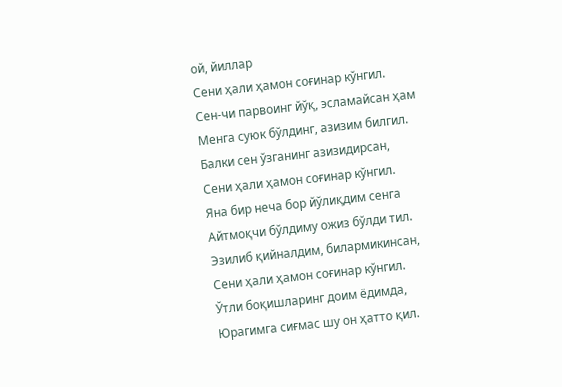ой, йиллар
Сени ҳали ҳамон соғинар кўнгил.
Сен-чи парвоинг йўқ, эсламайсан ҳам
Менга суюк бўлдинг, азизим билгил.
Балки сен ўзганинг азизидирсан,
Сени ҳали ҳамон соғинар кўнгил.
Яна бир неча бор йўлиқдим сенга
Айтмоқчи бўлдиму ожиз бўлди тил.
Эзилиб қийналдим, билармикинсан,
Сени ҳали ҳамон соғинар кўнгил.
Ўтли боқишларинг доим ёдимда,
Юрагимга сиғмас шу он ҳатто қил.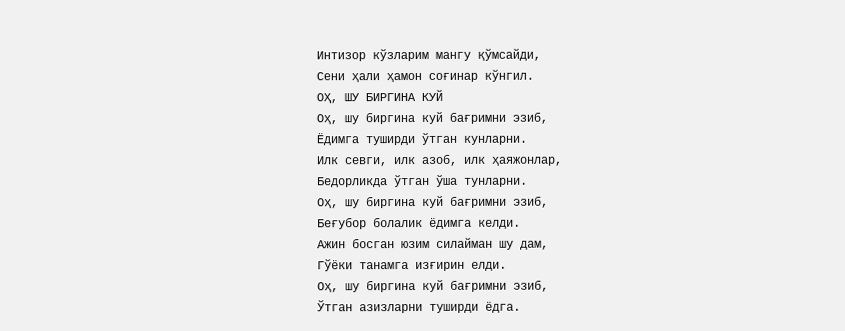Интизор кўзларим мангу қўмсайди,
Сени ҳали ҳамон соғинар кўнгил.
ОҲ, ШУ БИРГИНА КУЙ
Оҳ, шу биргина куй бағримни эзиб,
Ёдимга туширди ўтган кунларни.
Илк севги, илк азоб, илк ҳаяжонлар,
Бедорликда ўтган ўша тунларни.
Оҳ, шу биргина куй бағримни эзиб,
Беғубор болалик ёдимга келди.
Ажин босган юзим силайман шу дам,
Гўёки танамга изғирин елди.
Оҳ, шу биргина куй бағримни эзиб,
Ўтган азизларни туширди ёдга.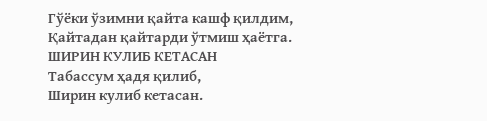Гўёки ўзимни қайта кашф қилдим,
Қайтадан қайтарди ўтмиш ҳаётга.
ШИРИН КУЛИБ КЕТАСАН
Табассум ҳадя қилиб,
Ширин кулиб кетасан.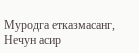Муродга етказмасанг,
Нечун асир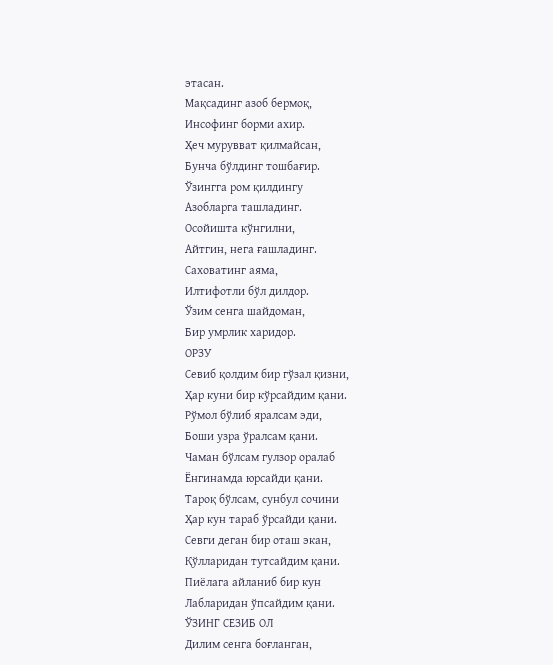этасан.
Мақсадинг азоб бермоқ,
Инсофинг борми ахир.
Ҳеч мурувват қилмайсан,
Бунча бўлдинг тошбағир.
Ўзингга ром қилдингу
Азобларга ташладинг.
Осойишта кўнгилни,
Айтгин, нега ғашладинг.
Саховатинг аяма,
Илтифотли бўл дилдор.
Ўзим сенга шайдоман,
Бир умрлик харидор.
ОРЗУ
Севиб қолдим бир гўзал қизни,
Ҳар куни бир кўрсайдим қани.
Рўмол бўлиб яралсам эди,
Боши узра ўралсам қани.
Чаман бўлсам гулзор оралаб
Ёнгинамда юрсайди қани.
Тароқ бўлсам, сунбул сочини
Ҳар кун тараб ўрсайди қани.
Севги деган бир оташ экан,
Қўлларидан тутсайдим қани.
Пиёлага айланиб бир кун
Лабларидан ўпсайдим қани.
ЎЗИНГ СЕЗИБ ОЛ
Дилим сенга боғланган,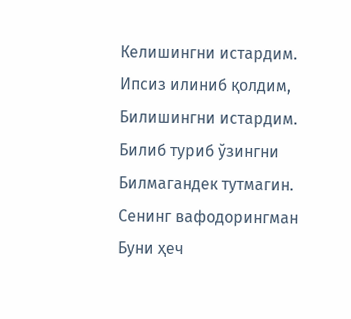Келишингни истардим.
Ипсиз илиниб қолдим,
Билишингни истардим.
Билиб туриб ўзингни
Билмагандек тутмагин.
Сенинг вафодорингман
Буни ҳеч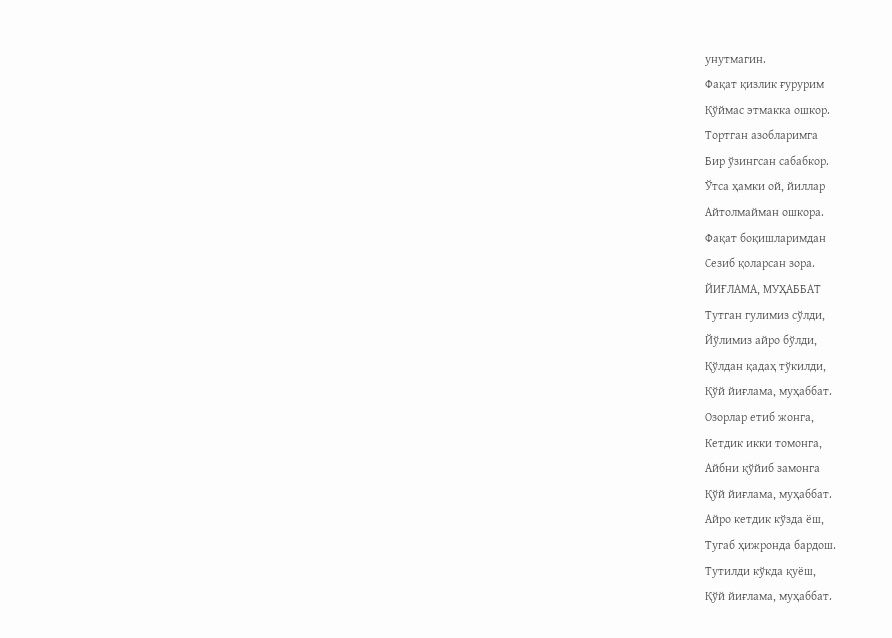унутмагин.
Фақат қизлик ғурурим
Қўймас этмакка ошкор.
Тортган азобларимга
Бир ўзингсан сабабкор.
Ўтса ҳамки ой, йиллар
Айтолмайман ошкора.
Фақат боқишларимдан
Сезиб қоларсан зора.
ЙИҒЛАМА, МУҲАББАТ
Тутган гулимиз сўлди,
Йўлимиз айро бўлди,
Қўлдан қадаҳ тўкилди,
Қўй йиғлама, муҳаббат.
Озорлар етиб жонга,
Кетдик икки томонга,
Айбни қўйиб замонга
Қўй йиғлама, муҳаббат.
Айро кетдик кўзда ёш,
Тугаб ҳижронда бардош.
Тутилди кўкда қуёш,
Қўй йиғлама, муҳаббат.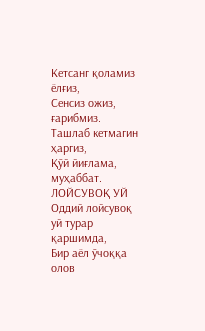Кетсанг қоламиз ёлғиз,
Сенсиз ожиз, ғарибмиз.
Ташлаб кетмагин ҳаргиз,
Қўй йиғлама, муҳаббат.
ЛОЙСУВОҚ УЙ
Оддий лойсувоқ уй турар қаршимда,
Бир аёл ўчоққа олов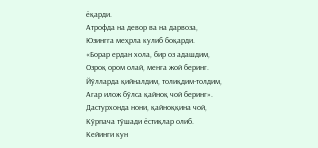ёқарди.
Атрофда на девор ва на дарвоза,
Юзингга меҳрла кулиб боқарди.
«Борар ердан хола, бир оз адашдим,
Озроқ ором олай, менга жой беринг.
Йўлларда қийналдим, толиқдим-толдим,
Агар илож бўлса қайноқ чой беринг».
Дастурхонда нони, қайноққина чой,
Кўрпача тўшади ёстиқлар олиб.
Кейинги кун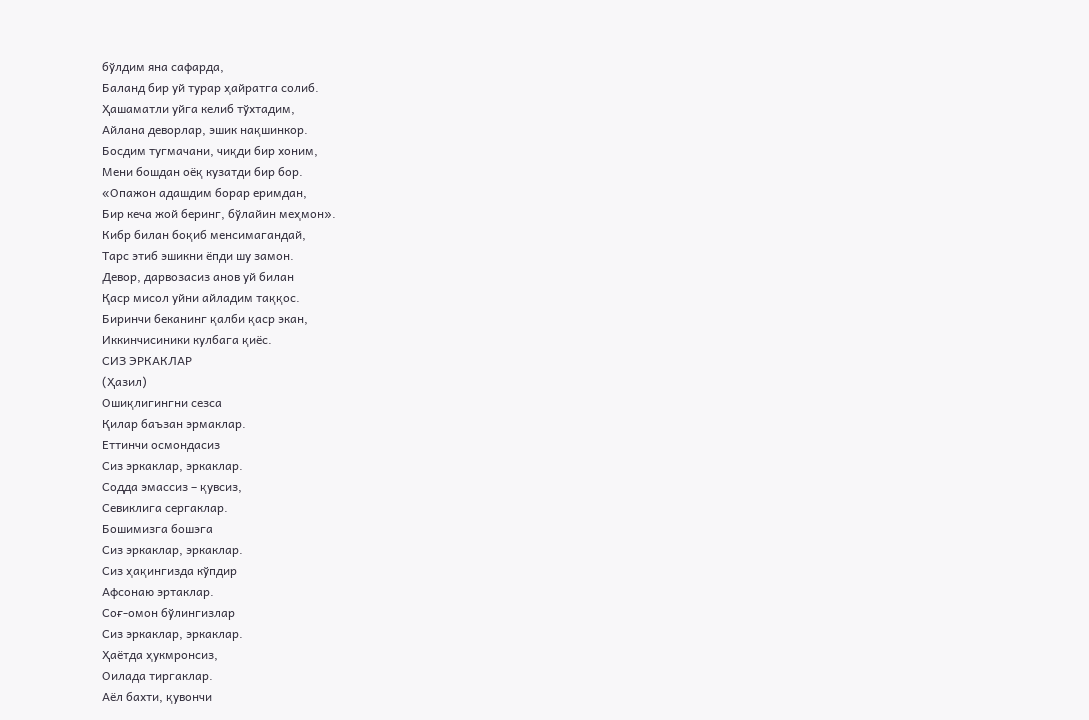бўлдим яна сафарда,
Баланд бир уй турар ҳайратга солиб.
Ҳашаматли уйга келиб тўхтадим,
Айлана деворлар, эшик нақшинкор.
Босдим тугмачани, чиқди бир хоним,
Мени бошдан оёқ кузатди бир бор.
«Опажон адашдим борар еримдан,
Бир кеча жой беринг, бўлайин меҳмон».
Кибр билан боқиб менсимагандай,
Тарс этиб эшикни ёпди шу замон.
Девор, дарвозасиз анов уй билан
Қаср мисол уйни айладим таққос.
Биринчи беканинг қалби қаср экан,
Иккинчисиники кулбага қиёс.
СИЗ ЭРКАКЛАР
(Ҳазил)
Ошиқлигингни сезса
Қилар баъзан эрмаклар.
Еттинчи осмондасиз
Сиз эркаклар, эркаклар.
Содда эмассиз – қувсиз,
Севиклига сергаклар.
Бошимизга бошэга
Сиз эркаклар, эркаклар.
Сиз ҳақингизда кўпдир
Афсонаю эртаклар.
Соғ-омон бўлингизлар
Сиз эркаклар, эркаклар.
Ҳаётда ҳукмронсиз,
Оилада тиргаклар.
Аёл бахти, қувончи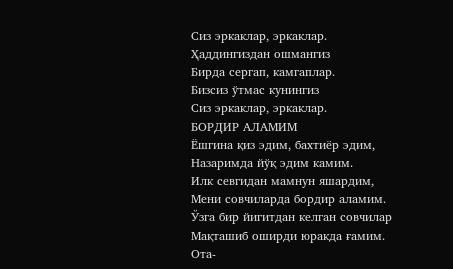Сиз эркаклар, эркаклар.
Ҳаддингиздан ошмангиз
Бирда сергап, камгаплар.
Бизсиз ўтмас кунингиз
Сиз эркаклар, эркаклар.
БОРДИР АЛАМИМ
Ёшгина қиз эдим, бахтиёр эдим,
Назаримда йўқ эдим камим.
Илк севгидан мамнун яшардим,
Мени совчиларда бордир аламим.
Ўзга бир йигитдан келган совчилар
Мақташиб оширди юракда ғамим.
Ота-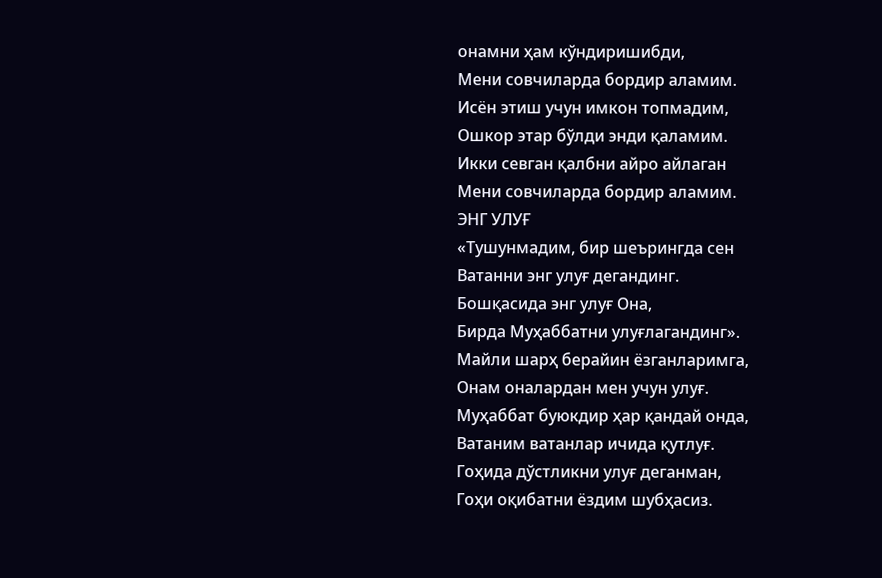онамни ҳам кўндиришибди,
Мени совчиларда бордир аламим.
Исён этиш учун имкон топмадим,
Ошкор этар бўлди энди қаламим.
Икки севган қалбни айро айлаган
Мени совчиларда бордир аламим.
ЭНГ УЛУҒ
«Тушунмадим, бир шеърингда сен
Ватанни энг улуғ дегандинг.
Бошқасида энг улуғ Она,
Бирда Муҳаббатни улуғлагандинг».
Майли шарҳ берайин ёзганларимга,
Онам оналардан мен учун улуғ.
Муҳаббат буюкдир ҳар қандай онда,
Ватаним ватанлар ичида қутлуғ.
Гоҳида дўстликни улуғ деганман,
Гоҳи оқибатни ёздим шубҳасиз.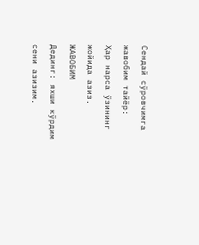Сендай сўровчимга жавобим тайёр:
Ҳар нарса ўзининг жойида азиз.
ЖАВОБИМ
Дединг: яхши кўрдим сени азизим.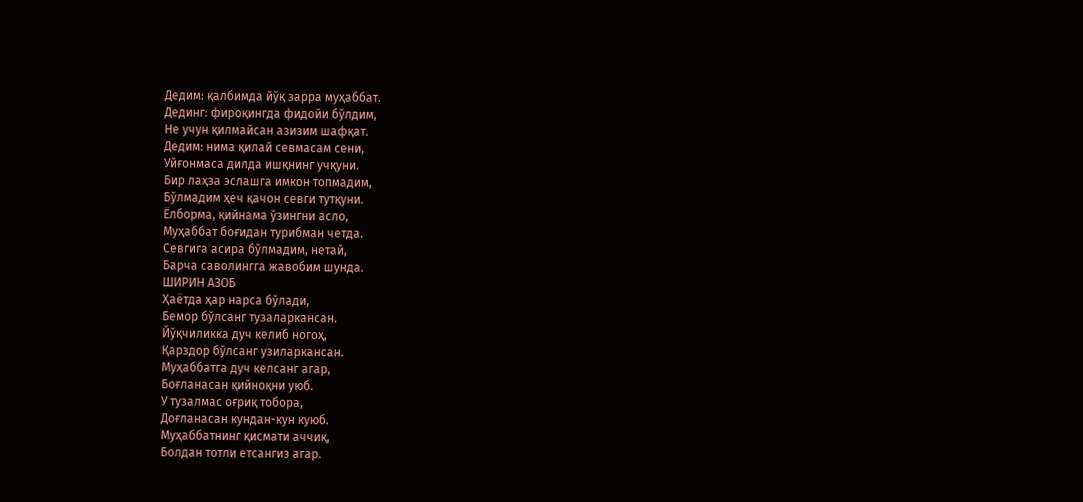Дедим: қалбимда йўқ зарра муҳаббат.
Дединг: фироқингда фидойи бўлдим,
Не учун қилмайсан азизим шафқат.
Дедим: нима қилай сeвмасам сени,
Уйғонмаса дилда ишқнинг учқуни.
Бир лаҳза эслашга имкон топмадим,
Бўлмадим ҳеч қачон севги тутқуни.
Ёлборма, қийнама ўзингни асло,
Муҳаббат боғидан турибман четда.
Севгига асира бўлмадим, нетай,
Барча саволингга жавобим шунда.
ШИРИН АЗОБ
Ҳаётда ҳар нарса бўлади,
Бемор бўлсанг тузаларкансан.
Йўқчиликка дуч келиб ногоҳ,
Қарздор бўлсанг узиларкансан.
Муҳаббатга дуч келсанг агар,
Боғланасан қийноқни уюб.
У тузалмас оғриқ тобора,
Доғланасан кундан-кун куюб.
Муҳаббатнинг қисмати аччиқ,
Болдан тотли етсангиз агар.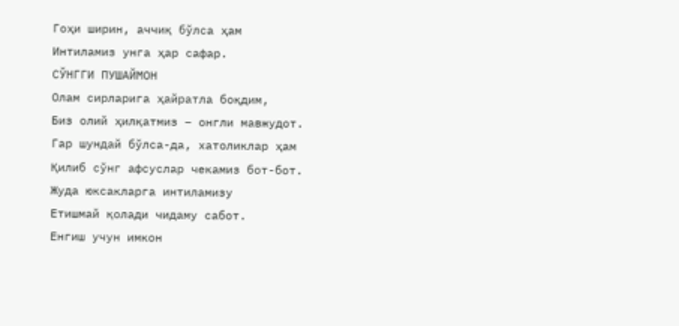Гоҳи ширин, аччиқ бўлса ҳам
Интиламиз унга ҳар сафар.
СЎНГГИ ПУШАЙМОН
Олам сирларига ҳайратла боқдим,
Биз олий ҳилқатмиз – онгли мавжудот.
Гар шундай бўлса-да, хатоликлар ҳам
Қилиб сўнг афсуслар чекамиз бот-бот.
Жуда юксакларга интиламизу
Етишмай қолади чидаму сабот.
Енгиш учун имкон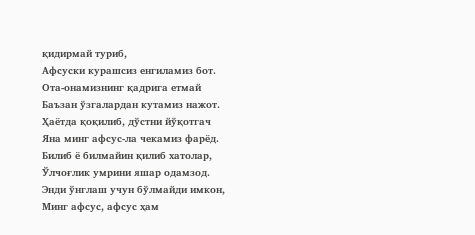қидирмай туриб,
Афсуски курашсиз енгиламиз бот.
Ота-онамизнинг қадрига етмай
Баъзан ўзгалардан кутамиз нажот.
Ҳаётда қоқилиб, дўстни йўқотгач
Яна минг афсус-ла чекамиз фарёд.
Билиб ё билмайин қилиб хатолар,
Ўлчоғлик умрини яшар одамзод.
Энди ўнглаш учун бўлмайди имкон,
Минг афсус, афсус ҳам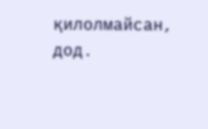қилолмайсан, дод.